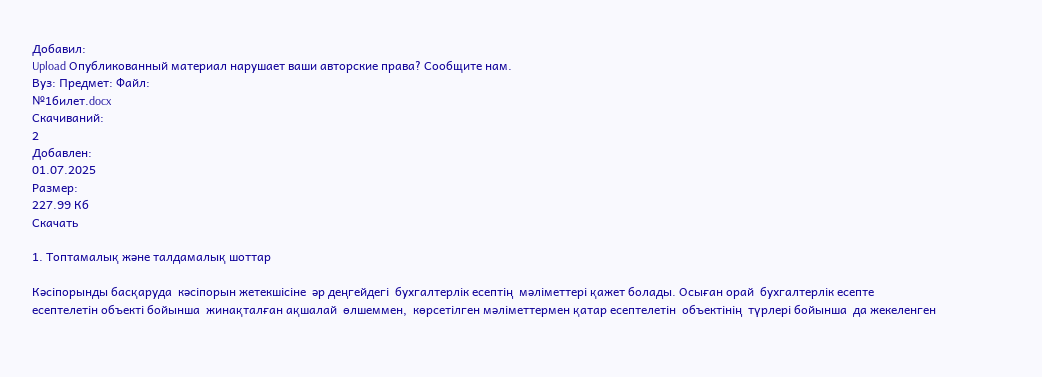Добавил:
Upload Опубликованный материал нарушает ваши авторские права? Сообщите нам.
Вуз: Предмет: Файл:
№1билет.docx
Скачиваний:
2
Добавлен:
01.07.2025
Размер:
227.99 Кб
Скачать

1. Топтамалық және талдамалық шоттар

Кәсіпорынды басқаруда  кәсіпорын жетекшісіне  әр деңгейдегі  бухгалтерлік есептің  мәліметтері қажет болады. Осыған орай  бухгалтерлік есепте  есептелетін объекті бойынша  жинақталған ақшалай  өлшеммен,  көрсетілген мәліметтермен қатар есептелетін  объектінің  түрлері бойынша  да жекеленген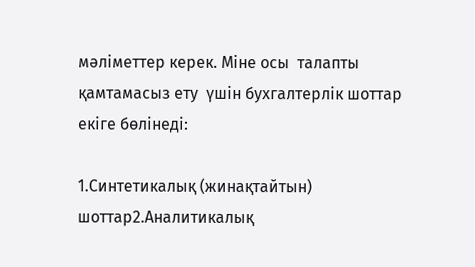мәліметтер керек. Міне осы  талапты қамтамасыз ету  үшін бухгалтерлік шоттар  екіге бөлінеді:

1.Синтетикалық (жинақтайтын) шоттар2.Аналитикалық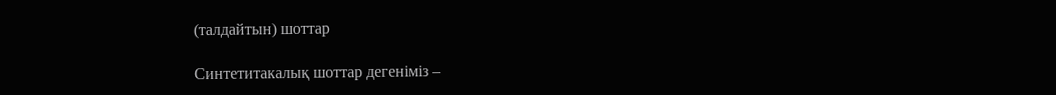(талдайтын) шоттар

Синтетитакалық шоттар дегеніміз –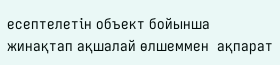есептелетін объект бойынша  жинақтап ақшалай өлшеммен  ақпарат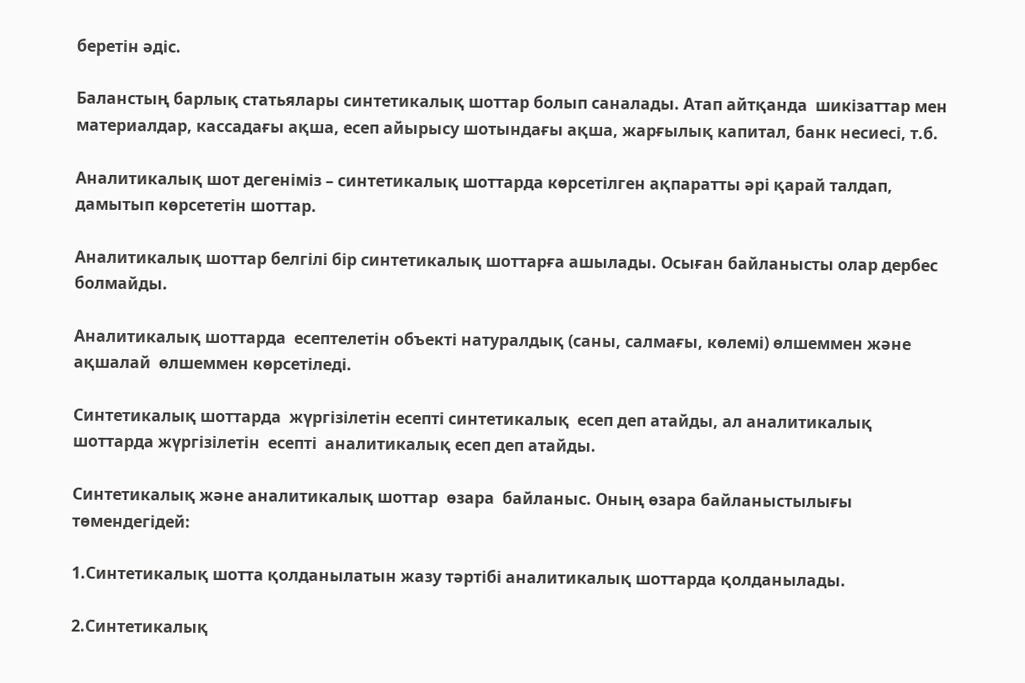беретін әдіс.

Баланстың барлық статьялары синтетикалық шоттар болып саналады. Атап айтқанда  шикізаттар мен материалдар, кассадағы ақша, есеп айырысу шотындағы ақша, жарғылық капитал, банк несиесі, т.б.

Аналитикалық шот дегеніміз – синтетикалық шоттарда көрсетілген ақпаратты әрі қарай талдап, дамытып көрсететін шоттар.

Аналитикалық шоттар белгілі бір синтетикалық шоттарға ашылады. Осыған байланысты олар дербес болмайды.

Аналитикалық шоттарда  есептелетін объекті натуралдық (саны, салмағы, көлемі) өлшеммен және ақшалай  өлшеммен көрсетіледі.

Синтетикалық шоттарда  жүргізілетін есепті синтетикалық  есеп деп атайды, ал аналитикалық шоттарда жүргізілетін  есепті  аналитикалық есеп деп атайды.

Синтетикалық және аналитикалық шоттар  өзара  байланыс. Оның өзара байланыстылығы төмендегідей:

1.Синтетикалық шотта қолданылатын жазу тәртібі аналитикалық шоттарда қолданылады.

2.Синтетикалық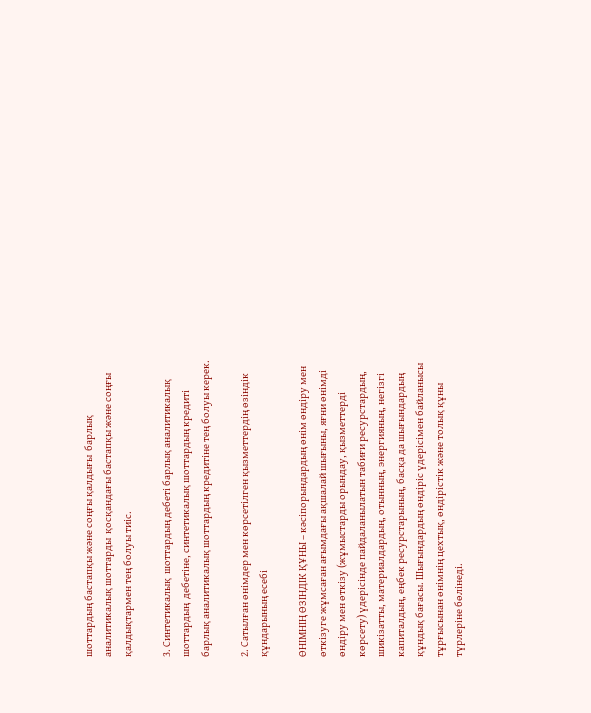шоттардың бастапқы және соңғы қалдығы  барлық аналитикалық шоттарды  қосқандағы бастапқы және соңғы қалдықтармен тең болуы тиіс.

3. Синтетикалық  шоттардың дебеті барлық аналитикалық шоттардың  дебетіне, синтетикалық шоттардың кредиті барлық аналитикалық шоттардың кредитіне тең болуы керек.

2. Сатылған өнімдер мен көрсетілген қызметтердің өзіндік құндарының есебі

ӨНІМНІҢ ӨЗІНДІК ҚҰНЫ – кәсіпорындардың өнім өндіру мен өткізуге жұмсаған ағымдағы ақшалай шығыны, яғни өнімді өндіру мен өткізу (жұмыстарды орындау, қызметтерді көрсету) үдерісінде пайдаланылатын табиғи ресурстардың, шикізатты, материалдардың, отынның, энергияның, негізгі капиталдың, еңбек ресурстарының, басқа да шығындардың құндық бағасы. Шығындардың өндіріс үдерісімен байланысы тұрғысынан өнімнің цехтық, өндірістік және толық құны түрлеріне бөлінеді.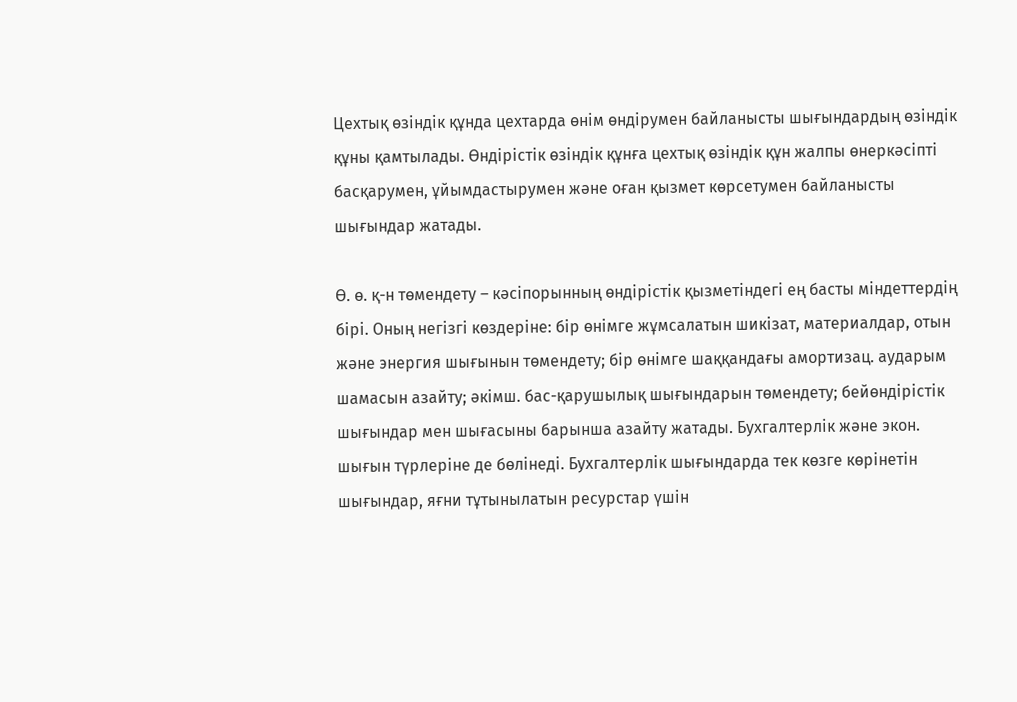Цехтық өзіндік құнда цехтарда өнім өндірумен байланысты шығындардың өзіндік құны қамтылады. Өндірістік өзіндік құнға цехтық өзіндік құн жалпы өнеркәсіпті басқарумен, ұйымдастырумен және оған қызмет көрсетумен байланысты шығындар жатады.

Ө. ө. қ-н төмендету – кәсіпорынның өндірістік қызметіндегі ең басты міндеттердің бірі. Оның негізгі көздеріне: бір өнімге жұмсалатын шикізат, материалдар, отын және энергия шығынын төмендету; бір өнімге шаққандағы амортизац. аударым шамасын азайту; әкімш. бас-қарушылық шығындарын төмендету; бейөндірістік шығындар мен шығасыны барынша азайту жатады. Бухгалтерлік және экон. шығын түрлеріне де бөлінеді. Бухгалтерлік шығындарда тек көзге көрінетін шығындар, яғни тұтынылатын ресурстар үшін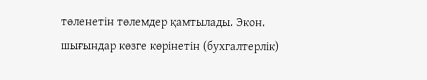төленетін төлемдер қамтылады. Экон. шығындар көзге көрінетін (бухгалтерлік)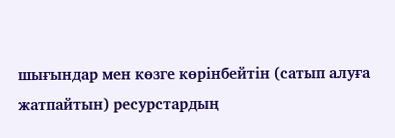шығындар мен көзге көрінбейтін (сатып алуға жатпайтын) ресурстардың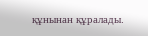құнынан құралады.